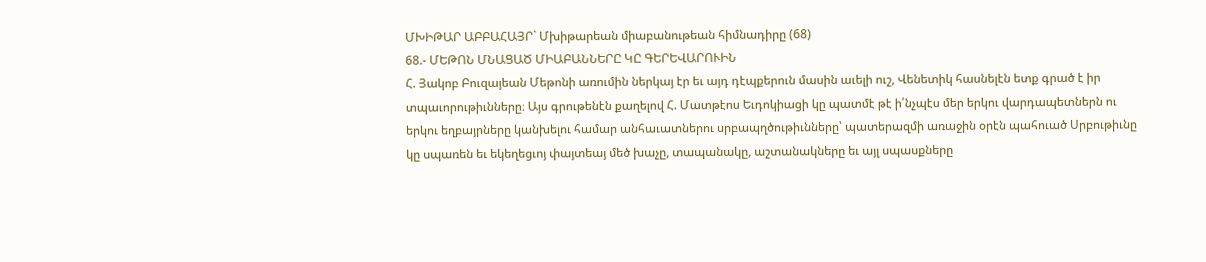ՄԽԻԹԱՐ ԱԲԲԱՀԱՅՐ` Մխիթարեան միաբանութեան հիմնադիրը (68)
68.- ՄԵԹՈՆ ՄՆԱՑԱԾ ՄԻԱԲԱՆՆԵՐԸ ԿԸ ԳԵՐԵՎԱՐՈՒԻՆ
Հ. Յակոբ Բուզայեան Մեթոնի առումին ներկայ էր եւ այդ դէպքերուն մասին աւելի ուշ, Վենետիկ հասնելէն ետք գրած է իր տպաւորութիւնները։ Այս գրութենէն քաղելով Հ. Մատթէոս Եւդոկիացի կը պատմէ թէ ի՛նչպէս մեր երկու վարդապետներն ու երկու եղբայրները կանխելու համար անհաւատներու սրբապղծութիւնները՝ պատերազմի առաջին օրէն պահուած Սրբութիւնը կը սպառեն եւ եկեղեցւոյ փայտեայ մեծ խաչը, տապանակը, աշտանակները եւ այլ սպասքները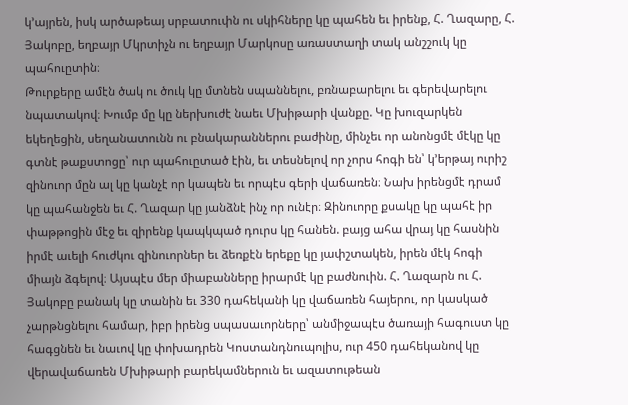կ՚այրեն, իսկ արծաթեայ սրբատուփն ու սկիհները կը պահեն եւ իրենք, Հ. Ղազարը, Հ. Յակոբը, եղբայր Մկրտիչն ու եղբայր Մարկոսը առաստաղի տակ անշշուկ կը պահուըտին։
Թուրքերը ամէն ծակ ու ծուկ կը մտնեն սպաննելու, բռնաբարելու եւ գերեվարելու նպատակով։ Խումբ մը կը ներխուժէ նաեւ Մխիթարի վանքը. Կը խուզարկեն եկեղեցին, սեղանատունն ու բնակարաններու բաժինը, մինչեւ որ անոնցմէ մէկը կը գտնէ թաքստոցը՝ ուր պահուըտած էին, եւ տեսնելով որ չորս հոգի են՝ կ՚երթայ ուրիշ զինուոր մըն ալ կը կանչէ որ կապեն եւ որպէս գերի վաճառեն։ Նախ իրենցմէ դրամ կը պահանջեն եւ Հ. Ղազար կը յանձնէ ինչ որ ունէր։ Զինուորը քսակը կը պահէ իր փաթթոցին մէջ եւ զիրենք կապկպած դուրս կը հանեն. բայց ահա վրայ կը հասնին իրմէ աւելի հուժկու զինուորներ եւ ձեռքէն երեքը կը յափշտակեն, իրեն մէկ հոգի միայն ձգելով։ Այսպէս մեր միաբանները իրարմէ կը բաժնուին. Հ. Ղազարն ու Հ. Յակոբը բանակ կը տանին եւ 330 դահեկանի կը վաճառեն հայերու, որ կասկած չարթնցնելու համար, իբր իրենց սպասաւորները՝ անմիջապէս ծառայի հագուստ կը հագցնեն եւ նաւով կը փոխադրեն Կոստանդնուպոլիս, ուր 450 դահեկանով կը վերավաճառեն Մխիթարի բարեկամներուն եւ ազատութեան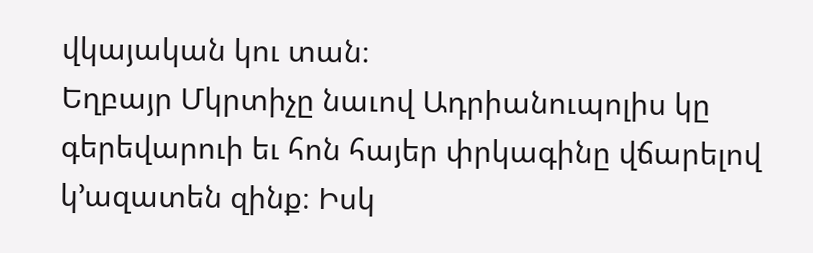վկայական կու տան։
Եղբայր Մկրտիչը նաւով Ադրիանուպոլիս կը գերեվարուի եւ հոն հայեր փրկագինը վճարելով կ՚ազատեն զինք։ Իսկ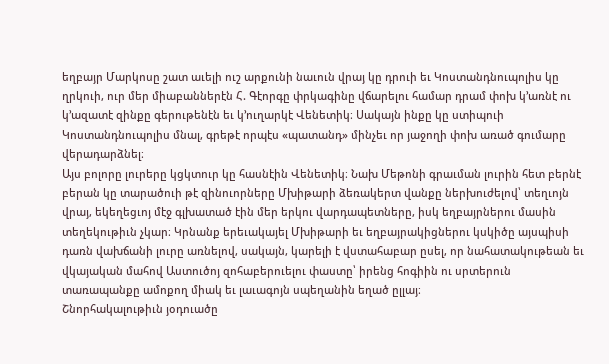եղբայր Մարկոսը շատ աւելի ուշ արքունի նաւուն վրայ կը դրուի եւ Կոստանդնուպոլիս կը ղրկուի, ուր մեր միաբաններէն Հ. Գէորգը փրկագինը վճարելու համար դրամ փոխ կ՚առնէ ու կ՚ազատէ զինքը գերութենէն եւ կ՚ուղարկէ Վենետիկ։ Սակայն ինքը կը ստիպուի Կոստանդնուպոլիս մնալ, գրեթէ որպէս «պատանդ» մինչեւ որ յաջողի փոխ առած գումարը վերադարձնել։
Այս բոլորը լուրերը կցկտուր կը հասնէին Վենետիկ։ Նախ Մեթոնի գրաւման լուրին հետ բերնէ բերան կը տարածուի թէ զինուորները Մխիթարի ձեռակերտ վանքը ներխուժելով՝ տեղւոյն վրայ, եկեղեցւոյ մէջ գլխատած էին մեր երկու վարդապետները, իսկ եղբայրներու մասին տեղեկութիւն չկար։ Կրնանք երեւակայել Մխիթարի եւ եղբայրակիցներու կսկիծը այսպիսի դառն վախճանի լուրը առնելով, սակայն, կարելի է վստահաբար ըսել, որ նահատակութեան եւ վկայական մահով Աստուծոյ զոհաբերուելու փաստը՝ իրենց հոգիին ու սրտերուն տառապանքը ամոքող միակ եւ լաւագոյն սպեղանին եղած ըլլայ։
Շնորհակալութիւն յօդուածը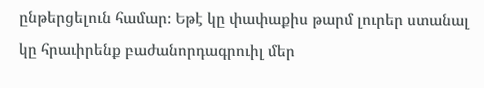ընթերցելուն համար։ Եթէ կը փափաքիս թարմ լուրեր ստանալ կը հրաւիրենք բաժանորդագրուիլ մեր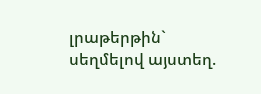լրաթերթին` սեղմելով այստեղ.